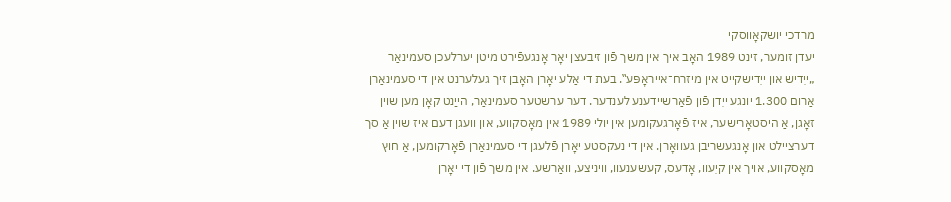מרדכי יושקאָווסקי
יעדן זומער, זינט 1989 האָב איך אין משך פֿון זיבעצן יאָר אָנגעפֿירט מיטן יערלעכן סעמינאַר „ייִדיש און ייִדישקייט אין מיזרח־אייראָפּע‟. בעת די אַלע יאָרן האָבן זיך געלערנט אין די סעמינאַרן אַרום 1.300 יונגע ייִדן פֿון פֿאַרשיידענע לענדער. דער ערשטער סעמינאַר, הייַנט קאָן מען שוין זאָגן, אַ היסטאָרישער, איז פֿאָרגעקומען אין יולי 1989 אין מאָסקווע, און וועגן דעם איז שוין אַ סך דערציילט און אָנגעשריבן געוואָרן. אין די נעקסטע יאָרן פֿלעגן די סעמינאַרן פֿאָרקומען, אַ חוץ מאָסקווע, אויך אין קיִעוו, אָדעס, קעשענעוו, וויניצע, וואַרשע. אין משך פֿון די יאָרן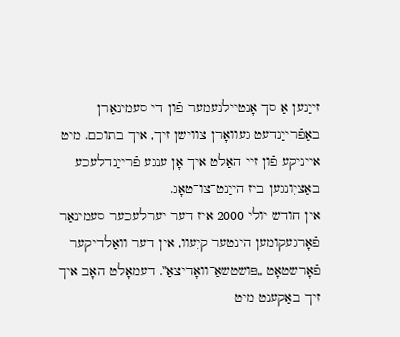זייַנען אַ סך אָנטיילנעמער פֿון די סעמינאַרן באַפֿרייַנדעט געוואָרן צווישן זיך, איך בתוכם. מיט אייניקע פֿון זיי האַלט איך אָן ענגע פֿרייַנדלעכע באַציִונגען ביז הייַנט־צו־טאָג.
אין חודש יולי 2000 איז דער יערלעכער סעמינאַר פֿאָרגעקומען הינטער קיִעוו, אין דער וואַלדיקער פֿאָרשטאָט „פּושטשאַ־וואָדיצאַ‟. דעמאָלט האָב איך זיך באַקענט מיט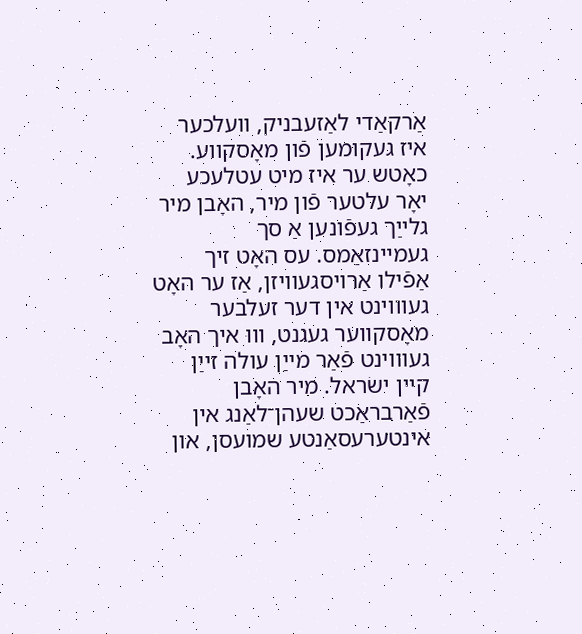אַרקאַדי לאַזעבניק, וועלכער איז געקומען פֿון מאָסקווע. כאָטש ער איז מיט עטלעכע יאָר עלטער פֿון מיר, האָבן מיר גלייַך געפֿונען אַ סך געמיינזאַמס. עס האָט זיך אַפֿילו אַרויסגעוויזן, אַז ער האָט געוווינט אין דער זעלבער מאָסקווער געגנט, וווּ איך האָב געוווינט פֿאַר מייַן עולה זייַן קיין ישׂראל. מיר האָבן פֿאַרבראַכט שעהן־לאַנג אין אינטערעסאַנטע שמועסן, און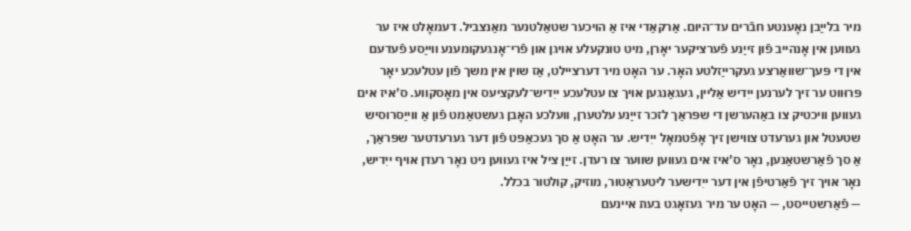מיר בלייַבן נאָענטע חבֿרים עד־היום. אַרקאַדי איז אַ הויכער שטאַלטנער מאַנצביל. דעמאָלט איז ער געווען אין אָנהייב פֿון זייַנע פֿערציקער יאָרן, מיט טונקעלע אויגן און פֿרי־אָנגעקומענע ווייַסע פֿעדעם אין די פּעך־שוואַרצע געקרייַזלטע האָר. ער האָט מיר דערציילט, אַז שוין אין משך פֿון עטלעכע יאָר פּרוּווט ער זיך לערנען ייִדיש אַליין, געגאַנגען אויך צו עטלעכע ייִדיש־לעקציעס אין מאָסקווע. ס’איז אים געווען וויכטיק צו באַהערשן די שפּראַך לזכר זייַנע עלטערן, וועלכע האָבן געשטאַמט פֿון אַ ווייַסרוסיש שטעטל און גערעדט צווישן זיך אָפֿטמאָל ייִדיש. ער האָט אַ סך געכאַפּט פֿון דער גערעדטער שפּראַך, אַ סך פֿאַרשטאַנען, נאָר ס’איז אים געווען שווער צו רעדן. זייַן ציל איז געווען ניט נאָר רעדן אויף ייִדיש, נאָר אויך זיך פֿאַרטיפֿן אין דער ייִדישער ליטעראַטור, מוזיק, קולטור בכלל.
— פֿאַרשטייסט, — האָט ער מיר געזאָגט בעת איינעם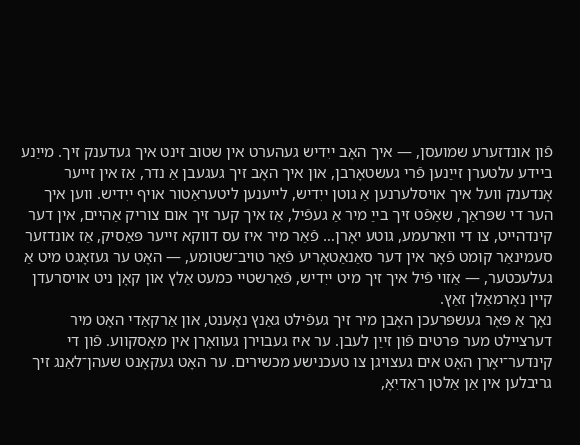פֿון אונדזערע שמועסן, — איך האָב ייִדיש געהערט אין שטוב זינט איך געדענק זיך. מייַנע ביידע עלטערן זייַנען פֿרי געשטאָרבן, און איך האָב זיך געגעבן אַ נדר, אַז אין זייער אָנדענק וועל איך אויסלערנען אַ גוטן ייִדיש, לייענען ליטעראַטור אויף ייִדיש. ווען איך הער די שפּראַך, שאַפֿט זיך בייַ מיר אַ געפֿיל, אַז איך קער זיך אום צוריק אַהיים, אין דער קינדהייט, צו די וואַרעמע, גוטע יאָרן… פֿאַר מיר איז עס דווקא זייער פּאַסיק, אַז אונדזער סעמינאַר קומט פֿאָר אין דער סאַנאַטאָריע פֿאַר טויב־שטומע, — האָט ער געזאָגט מיט אַ געלעכטער, — אַזוי פֿיל איך זיך מיט ייִדיש, פֿאַרשטיי כּמעט אַלץ און קאָן ניט אויסרעדן קיין נאָרמאַלן זאַץ.
נאָך אַ פּאָר געשפּרעכן האָבן מיר זיך געפֿילט גאַנץ נאָענט, און אַרקאַדי האָט מיר דערציילט מער פּרטים פֿון זייַן לעבן. ער איז געבוירן געוואָרן אין מאָסקווע. פֿון די קינדער־יאָרן האָט אים געצויגן צו טעכנישע מכשירים. ער האָט געקאָנט שעהן־לאַנג זיך גריבלען אין אַן אַלטן ראַדיִאָ,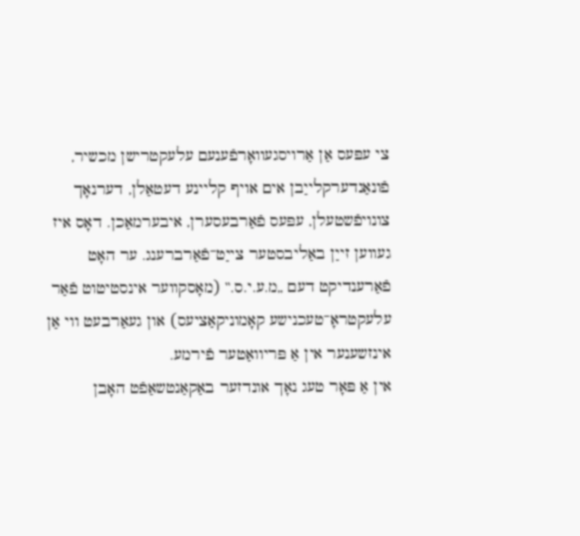צי עפּעס אַן אַרויסגעוואָרפֿענעם עלעקטרישן מכשיר, פֿונאַנדערקלייַבן אים אויף קליינע דעטאַלן, דערנאָך צונויפֿשטעלן, עפּעס פֿאַרבעסערן, איבערמאַכן. דאָס איז געווען זייַן באַליבסטער צייַט־פֿאַרברענג. ער האָט פֿאַרענדיקט דעם „מ.ע.י.ס.‟ (מאָסקווער אינסטיטוט פֿאַר עלעקטראָ־טעכנישע קאָמוניקאַציעס) און געאַרבעט ווי אַן אינזשענער אין אַ פּריוואַטער פֿירמע.
אין אַ פּאָר טעג נאָך אונדזער באַקאַנטשאַפֿט האָבן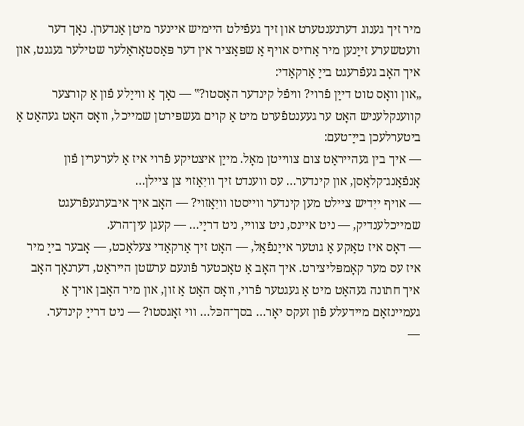מיר זיך גענוג דערנענטערט און זיך געפֿילט היימיש איינער מיטן אַנדערן. נאָך דער וועטשערע זייַנען מיר אַרויס אויף אַ שפּאַציר אין דער פּאַסטאָראַלער שטילער געגנט, און איך האָב געפֿרעגט בייַ אַרקאַדי:
„און וואָס טוט דייַן פֿרוי? וויפֿל קינדער האָסטו?‟ — נאָך אַ ווייַלע פֿון אַ קורצער קווענקלעניש האָט ער געענטפֿערט מיט אַ קוים געשפּירטן שמייכל, וואָס האָט געהאַט אַ ביטערלעכן בייַ־טעם:
— איך בין געהייראַט צום צווייטן מאָל. מייַן איצטיקע פֿרוי איז אַ לערערין פֿון אָנפֿאַנג־קלאַסן, און קינדער… עס ווענדט זיך וויִאַזוי צן ציילן…
— אויף ייִדיש ציילט מען קינדער ווייסטו וויִאַזוי? — האָב איך איבערגעפֿרעגט שמייכלענדיק, — ניט איינס, ניט צוויי, ניט דריַי… — קעגן עין־הרע.
— דאָס איז טאַקע אַ גוטער אייַנפֿאַל, — האָט זיך אַרקאַדי צעלאַכט, — אָבער בייַ מיר איז עס מער קאָמפּליצירט. איך האָב אַ טאָכטער פֿונעם ערשטן הייראַט, דערנאָך האָב איך חתונה געהאַט מיט אַ געגטער פֿרוי, וואָס האָט אַ זון, און מיר האָבן אויך אַ געמיינזאַם מיידעלע פֿון זעקס יאָר… בסך־הכּל… ווי זאָגסטו? — ניט דרייַ קינדער.
—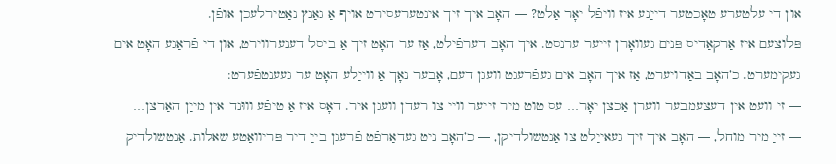און די עלטערע טאָכטער דייַנע איז וויפֿל יאָר אַלט? — האָב איך זיך אינטערעסירט אויף אַ גאַנץ נאַטירלעכן אופֿן.
פּלוצעם איז אַרקאַדיס פּנים געוואָרן זייער ערנסט. איך האָב דערפֿילט, אַז ער האָט זיך אַ ביסל דענערווירט, און די פֿראַגע האָט אים געקימערט. כ’האָב באַדויערט, אַז איך האָב אים געפֿרעגט וועגן דעם, אָבער נאָך אַ ווייַלע האָט ער געענטפֿערט:
— זי וועט אין דעצעמבער ווערן אַכצן יאָר… עס טוט מיר זייער וויי צו רעדן וועגן איר. דאָס איז אַ טיפֿע וווּנד אין מייַן האַרצן…
— זייַ מיר מוחל, — האָב איך זיך געאייַלט צו אַנטשולדיקן, — כ’האָב ניט געדאַרפֿט פֿרעגן בייַ דיר פּריוואַטע שאלות. אַנטשולדיק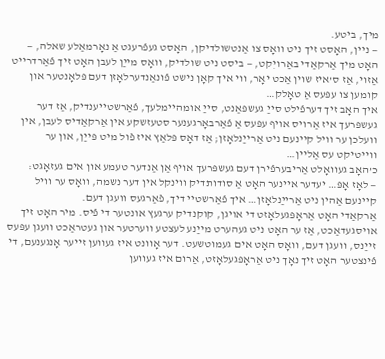מיך, ביטע.
— ניין, האָסט זיך ניט וואָס צו אַנטשולדיקן, האָסט געפֿרעגט אַ נאָרמאַלע שאלה, — האָט מיך אַרקאַדי באַרויִקט, — ביסט ניט שולדיק, וואָס מייַן לעבן האָט זיך פֿאַרדרייט אַזוי, אַז ס’איז שוין אַכט יאָר, ווי איך קאָן נישט פֿונאַנדערלאָזן דעם פּלאָנטער און קומען צו עפּעס אַ טאָלק…
איך האָב זיך דערפֿילט סייַ געשפּאַנט, סייַ אומהיימלעך, פֿאַרשטייענדיק, אַז דער געשפּרעך איז אַרויס אויף עפּעס אַ פֿאַרבאָרגענער סטעזשקע אין אַרקאַדיס לעבן, אין וועלכן ער וויל קיינעם ניט אַרייַנלאָזן; אַז דאָס פּלאַץ איז פֿול מיט פּייַן, און ער ווייטיקט עס אַליין…
כ’האָב געוואָלט אַריבערפֿירן דעם געשפּרעך אויף אַן אַנדער טעמע און אים געזאָגט:
— לאָז אָפּ… יעדער איינער האָט אַ סודותדיק ווינקל אין דער נשמה, וואָס ער וויל קיינעם אַהין ניט אַרייַנלאָזן… איך פֿאַרשטיי דיך, פֿאַרגעס וועגן דעם.
אַרקאַדי האָט אַראָפּגעלאָזט די אויגן, קוקנדיק ערגעץ אונטער די פֿיס. מיר האָט זיך אויסגעדאַכט, אַז ער האָט ניט געהערט מייַנע לעצטע ווערטער און געטראַכט וועגן עפּעס זייַנס, וועגן דעם, וואָס האָט אים געמוטשעט. דער אָוונט איז געווען זייער אָנגענעם, די פֿינצטער האָט זיך נאָך ניט אַראָפּגעלאָזט, אַרום איז געווען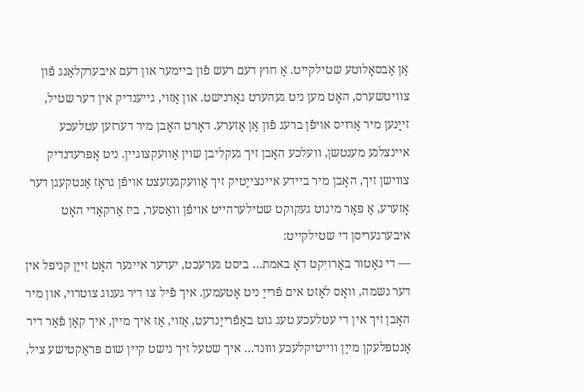אַן אַבסאָלוטע שטילקייט. אַ חוץ דעם רעש פֿון ביימער און דעם איבערקלאַנג פֿון צוויטשערס, האָט מען ניט געהערט גאָרנישט. און אַזוי, גייענדיק אין דער שטיל, זייַנען מיר אַרויס אויפֿן ברעג פֿון אַן אָזערע. דאָרט האָבן מיר דערזען עטלעכע איינצלנע מענטשן, וועלכע האָבן זיך געקליבן שוין אַוועקצוגיין. ניט אָפּרעדנדיק צווישן זיך, האָבן מיר ביידע איינצייַטיק זיך אַוועקגעזעצט אויפֿן גראָז אַנטקעגן דער אָזערע, אַ פּאָר מינוט געקוקט שטילערהייט אויפֿן וואַסער, ביז אַרקאַדי האָט איבערגעריסן די שטילקייט:
— די נאַטור באַרויִקט דאָ באמת… ביסט גערעכט, יעדער איינער האָט זייַן קניפּל אין דער נשמה, וואָס לאָזט אים פֿרייַ ניט אָטעמען. איך פֿיל צו דיר גענוג צוטרוי, און מיר האָבן זיך אין די עטלעכע טעג גוט באַפֿרייַנדעט, אַזוי, אַז איך מיין, איך קאָן פֿאַר דיר אַנטפּלעקן מייַן ווייטיקלעכע וווּנד… איך שטעל זיך נישט קיין שום פּראַקטישע ציל,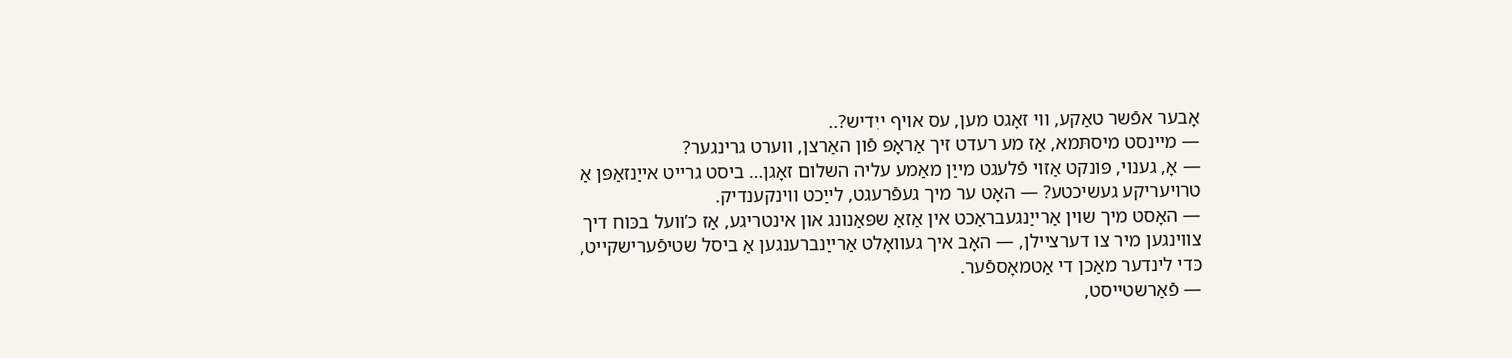אָבער אפֿשר טאַקע, ווי זאָגט מען, עס אויף ייִדיש?..
— מיינסט מיסתּמא, אַז מע רעדט זיך אַראָפּ פֿון האַרצן, ווערט גרינגער?
— אָ, גענוי, פּונקט אַזוי פֿלעגט מייַן מאַמע עליה השלום זאָגן… ביסט גרייט אייַנזאַפּן אַ טרויעריקע געשיכטע? — האָט ער מיך געפֿרעגט, לייַכט ווינקענדיק.
— האָסט מיך שוין אַרייַנגעבראַכט אין אַזאַ שפּאַנונג און אינטריגע, אַז כ’וועל בכּוח דיך צווינגען מיר צו דערציילן, — האָב איך געוואָלט אַרייַנברענגען אַ ביסל שטיפֿערישקייט, כּדי לינדער מאַכן די אַטמאָספֿער.
— פֿאַרשטייסט,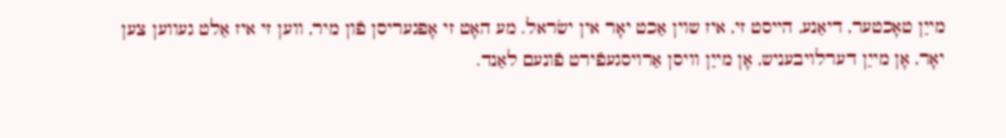מייַן טאָכטער, דיאַנע, הייסט זי, איז שוין אַכט יאָר אין ישׂראל. מע האָט זי אָפּגעריסן פֿון מיר, ווען זי איז אַלט געווען צען יאָר, אָן מייַן דערלויבעניש, אָן מייַן וויסן אַרויסגעפֿירט פֿונעם לאַנד.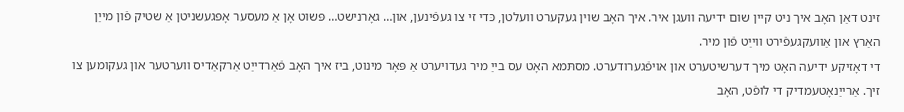זינט דאַן האָב איך ניט קיין שום ידיעה וועגן איר. איך האָב שוין געקערט וועלטן, כּדי זי צו געפֿינען, און… גאָרנישט… פּשוט אָן אַ מעסער אָפּגעשניטן אַ שטיק פֿון מייַן האַרץ און אַוועקגעפֿירט ווייַט פֿון מיר.
די דאָזיקע ידיעה האָט מיך דערשיטערט און אויפֿגערודערט. מסתּמא האָט עס בייַ מיר געדויערט אַ פּאָר מינוט, ביז איך האָב פֿאַרדייַט אַרקאַדיס ווערטער און געקומען צו זיך. אַרייַנאָטעמדיק די לופֿט, האָב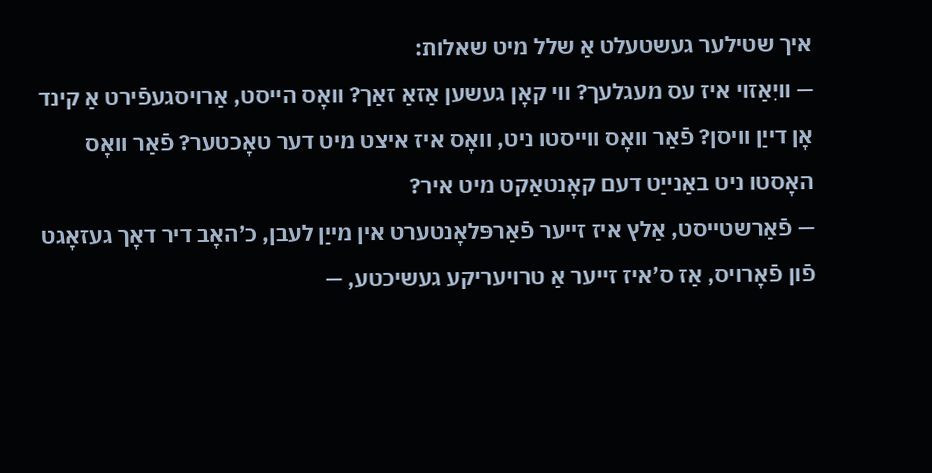איך שטילער געשטעלט אַ שלל מיט שאלות:
— וויִאַזוי איז עס מעגלעך? ווי קאָן געשען אַזאַ זאַך? וואָס הייסט, אַרויסגעפֿירט אַ קינד אָן דייַן וויסן? פֿאַר וואָס ווייסטו ניט, וואָס איז איצט מיט דער טאָכטער? פֿאַר וואָס האָסטו ניט באַנייַט דעם קאָנטאַקט מיט איר?
— פֿאַרשטייסט, אַלץ איז זייער פֿאַרפּלאָנטערט אין מייַן לעבן, כ’האָב דיר דאָך געזאָגט פֿון פֿאָרויס, אַז ס’איז זייער אַ טרויעריקע געשיכטע, —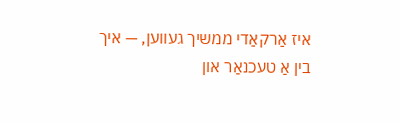איז אַרקאַדי ממשיך געווען, — איך בין אַ טעכנאַר און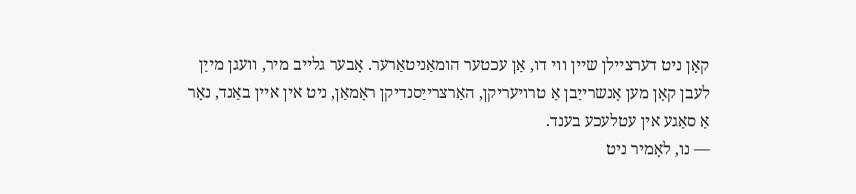קאָן ניט דערציילן שיין ווי דו, אַן עכטער הומאַניטאַרער. אָבער גלייב מיר, וועגן מייַן לעבן קאָן מען אָנשרייַבן אַ טרויעריקן, האַרצרייַסנדיקן ראָמאַן, ניט אין איין באַנד, נאָר אַ סאַגע אין עטלעכע בענד.
— נו, לאָמיר ניט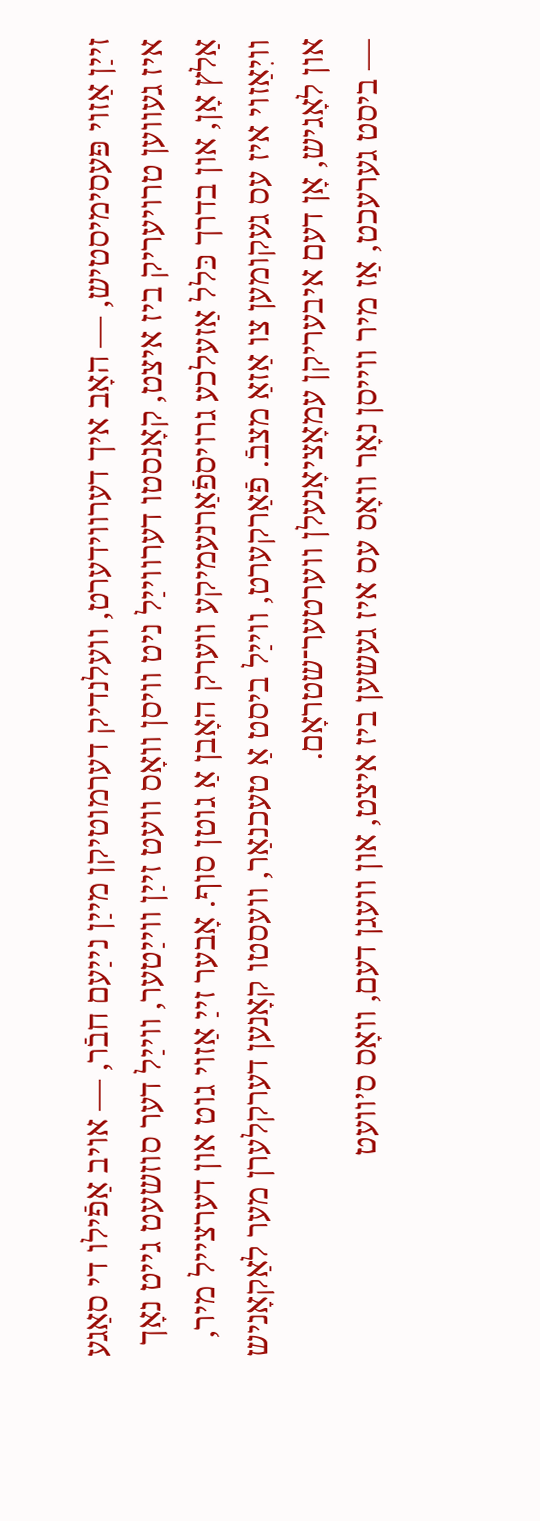זייַן אַזוי פּעסימיסטיש, — האָב איך דערווידערט, וועלנדיק דערמוטיקן מייַן נייַעם חבֿר, — אויב אַפֿילו די סאַגע איז געווען טרויעריק ביז איצט, קאָנסטו דערווייַל ניט וויסן וואָס וועט זייַן ווייַטער, ווייַל דער סוזשעט גייט נאָך אַלץ אָן, און בדרך כּלל אַזעלכע גרויספֿאַרנעמיקע ווערק האָבן אַ גוטן סוף. אָבער זייַ אַזוי גוט און דערצייל מיר, וויִאַזוי איז עס געקומען צו אַזאַ מצבֿ. פֿאַרקערט, ווייַל ביסט אַ טעכנאַר, וועסטו קאָנען דערקלערן מער לאַקאָניש און לאָגיש, אָן דעם איבעריקן עמאָציאָנעלן ווערטער־שטראָם.
— ביסט גערעכט, אַז מיר ווייסן נאָר וואָס עס איז געשען ביז איצט, און וועגן דעם, וואָס ס׳וועט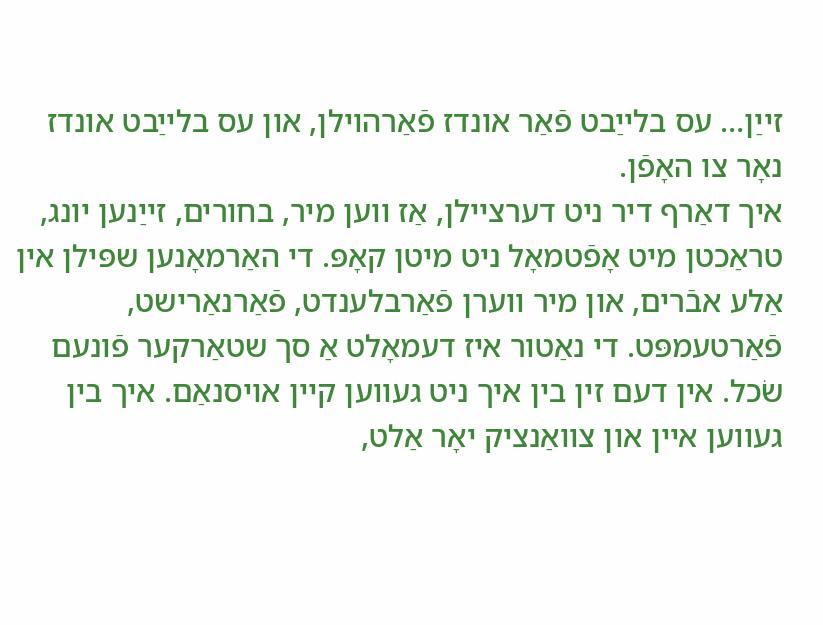זייַן… עס בלייַבט פֿאַר אונדז פֿאַרהוילן, און עס בלייַבט אונדז נאָר צו האָפֿן.
איך דאַרף דיר ניט דערציילן, אַז ווען מיר, בחורים, זייַנען יונג, טראַכטן מיט אָפֿטמאָל ניט מיטן קאָפּ. די האַרמאָנען שפּילן אין אַלע אבֿרים, און מיר ווערן פֿאַרבלענדט, פֿאַרנאַרישט, פֿאַרטעמפּט. די נאַטור איז דעמאָלט אַ סך שטאַרקער פֿונעם שׂכל. אין דעם זין בין איך ניט געווען קיין אויסנאַם. איך בין געווען איין און צוואַנציק יאָר אַלט,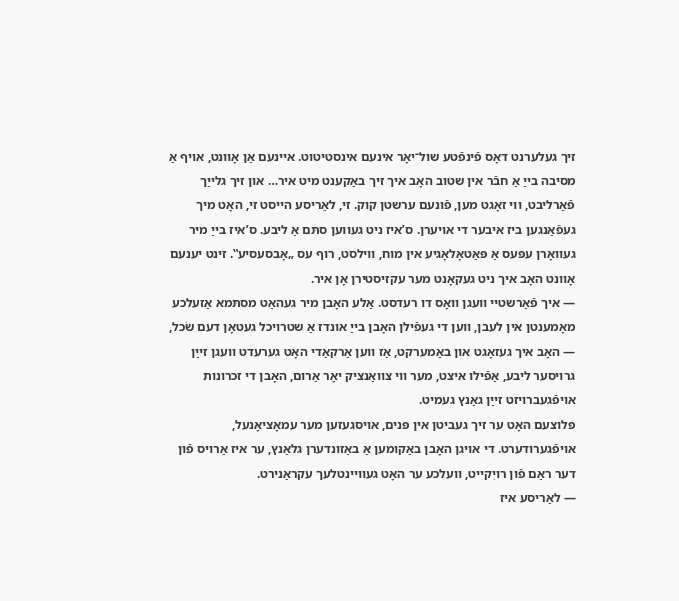זיך געלערנט דאָס פֿינפֿטע שול־יאָר אינעם אינסטיטוט. איינעם אַן אָוונט, אויף אַ מסיבה בייַ אַ חבֿר אין שטוב האָב איך זיך באַקענט מיט איר… און זיך גלייַך פֿאַרליבט, ווי זאָגט מען, פֿונעם ערשטן קוק. זי, לאַריסע הייסט זי, האָט מיך געפֿאַנגען ביז איבער די אויערן. ס’איז ניט געווען סתּם אַ ליבע. ס’איז בייַ מיר געוואָרן עפּעס אַ פּאַטאָלאָגיע אין מוח, ווילסט, רוף עס „אָבסעסיע‟. זינט יענעם אָוונט האָב איך ניט געקאָנט מער עקזיסטירן אָן איר.
— איך פֿאַרשטיי וועגן וואָס דו רעדסט. אַלע האָבן מיר געהאַט מסתּמא אַזעלכע מאָמענטן אין לעבן, ווען די געפֿילן האָבן בייַ אונדז אַ שטרויכל געטאָן דעם שׂכל, — האָב איך געזאָגט און באַמערקט, אַז ווען אַרקאַדי האָט גערעדט וועגן זייַן גרויסער ליבע, אַפֿילו איצט, מער ווי צוואַנציק יאָר אַרום, האָבן די זכרונות אויפֿגעברויזט זייַן גאַנץ געמיט.
פּלוצעם האָט ער זיך געביטן אין פּנים, אויסגעזען מער עמאָציאָנעל, אויפֿגערודערט. די אויגן האָבן באַקומען אַ באַזונדערן גלאַנץ, ער איז אַרויס פֿון דער ראַם פֿון רויִקייט, וועלכע ער האָט געוויינטלעך עקראַנירט.
— לאַריסע איז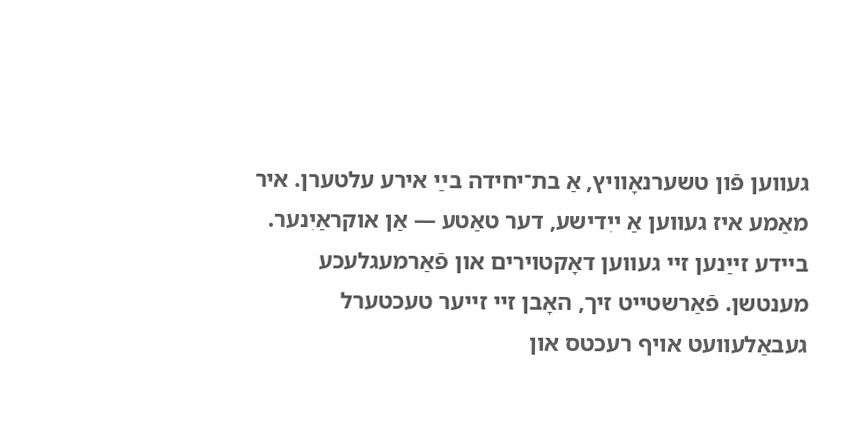געווען פֿון טשערנאָוויץ, אַ בת־יחידה בײַ אירע עלטערן. איר מאַמע איז געווען אַ ייִדישע, דער טאַטע — אַן אוקראַיִנער. ביידע זייַנען זיי געווען דאָקטוירים און פֿאַרמעגלעכע מענטשן. פֿאַרשטייט זיך, האָבן זיי זייער טעכטערל געבאַלעוועט אויף רעכטס און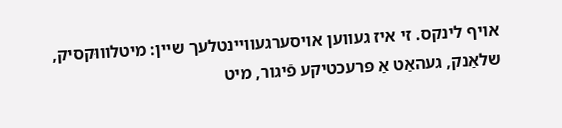אויף לינקס. זי איז געווען אויסערגעוויינטלעך שיין: מיטלוווּקסיק, שלאַנק, געהאַט אַ פּרעכטיקע פֿיגור, מיט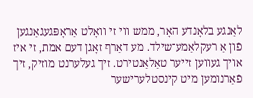לאַנגע בלאָנדע האָר, ממש ווי זי וואָלט אַראָפּגעגאַנגען פֿון אַ רעקלאַמע־שילד. מע דאַרף זאָגן דעם אמת, זי איז אויך געווען זייער טאַלאַנטירט. זיך געלערנט מוזיק, זיך פֿאַרנומען מיט קינסטלערישער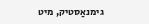גימנאַסטיק, מיט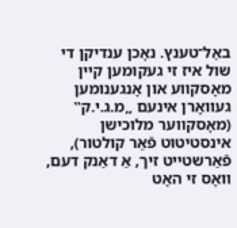באַל־טענץ. נאָכן ענדיקן די שול איז זי געקומען קיין מאָסקווע און אָנגענומען געוואָרן אינעם „מ.ג.י.ק‟ (מאָסקווער מלוכישן אינסטיטוט פֿאַר קולטור), פֿאַרשטייט זיך, אַ דאַנק דעם, וואָס זי האָט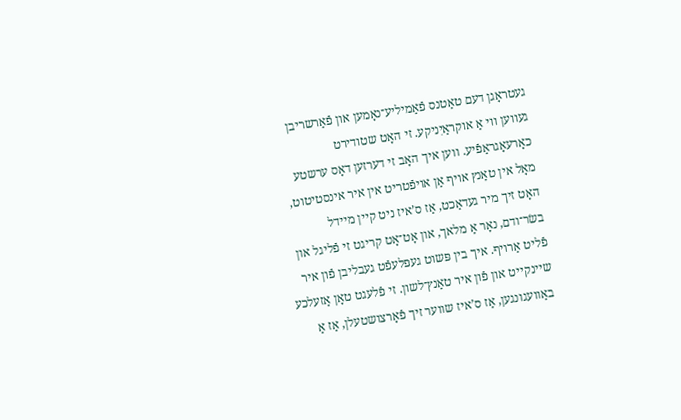געטראָגן דעם טאַטנס פֿאַמיליע־נאָמען און פֿאַרשריבן געווען ווי אַ אוקראַיִניקע. זי האָט שטודירט כאָרעאָגראַפֿיע. ווען איך האָב זי דערזען דאָס ערשטע מאָל אין טאַנץ אויף אַן אויפֿטריט אין איר אינסטיטוט, האָט זיך מיר געדאַכט, אַז ס’איז ניט קיין מיידל בשׂר־ודם, נאָר אַ מלאך, און אָט־אָט קריגט זי פֿליגל און פֿליט אַרויף. איך בין פּשוט געפּלעפֿט געבליבן פֿון איר שיינקייט און פֿון איר טאַנץ־לשון. זי פֿלעגט טאָן אַזעלכע באַוועגונגען, אַז ס’איז שווער זיך פֿאָרצושטעלן, אַז אַ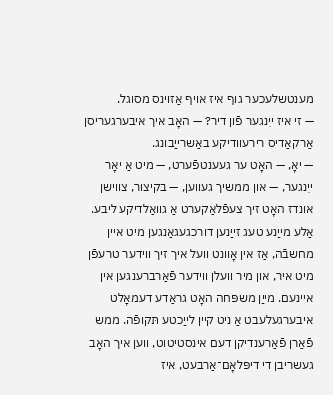מענטשלעכער גוף איז אויף אַזוינס מסוגל.
— זי איז ייִנגער פֿון דיר? — האָב איך איבערגעריסן אַרקאַדיס רירעוודיקע באַשרייַבונג.
— יאָ, — האָט ער געענטפֿערט, — מיט אַ יאָר ייִנגער, — און ממשיך געווען, — בקיצור, צווישן אונדז האָט זיך צעפֿלאַקערט אַ גוואַלדיקע ליבע. אַלע מייַנע טעג זייַנען דורכגעגאַנגען מיט איין מחשבֿה, אַז אין אָוונט וועל איך זיך ווידער טרעפֿן מיט איר, און מיר וועלן ווידער פֿאַרברענגען אין איינעם. מייַן משפּחה האָט גראַדע דעמאָלט איבערגעלעבט אַ ניט קיין לייַכטע תּקופֿה. ממש פֿאַרן פֿאַרענדיקן דעם אינסטיטוט, ווען איך האָב געשריבן די דיפּלאָם־אַרבעט, איז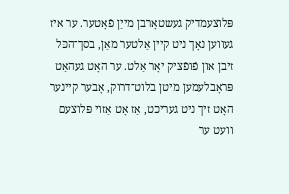פּלוצעמדיק געשטאָרבן מייַן פֿאָטער. ער איז געווען נאָך ניט קיין אַלטער מאַן, בסך־הכּל זיבן און פֿופֿציק יאָר אַלט. ער האָט געהאַט פּראָבלעמען מיטן בלוט־דרוק, אָבער קיינער האָט זיך ניט געריכט, אַז אָט אַזוי פּלוצעם וועט ער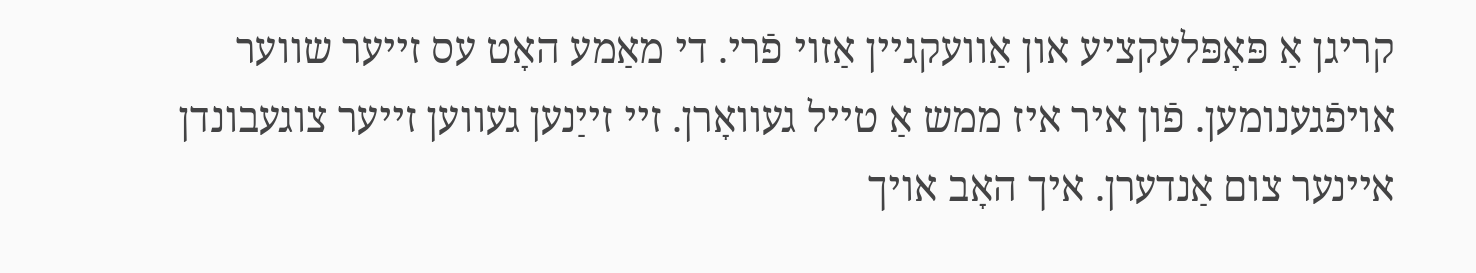קריגן אַ פּאָפּלעקציע און אַוועקגיין אַזוי פֿרי. די מאַמע האָט עס זייער שווער אויפֿגענומען. פֿון איר איז ממש אַ טייל געוואָרן. זיי זייַנען געווען זייער צוגעבונדן איינער צום אַנדערן. איך האָב אויך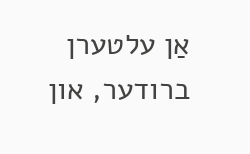אַן עלטערן ברודער, און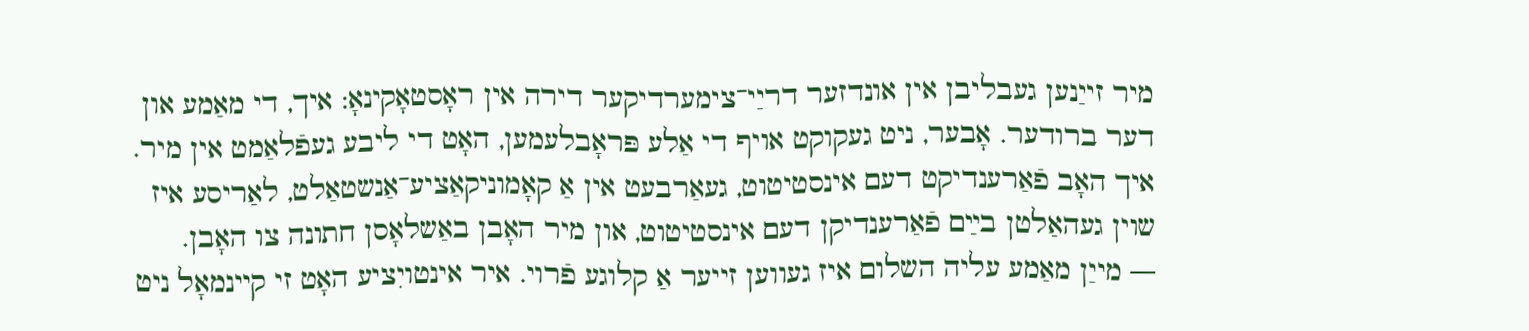מיר זייַנען געבליבן אין אונדזער דריַי־צימערדיקער דירה אין ראָסטאָקינאָ: איך, די מאַמע און דער ברודער. אָבער, ניט געקוקט אויף די אַלע פּראָבלעמען, האָט די ליבע געפֿלאַמט אין מיר. איך האָב פֿאַרענדיקט דעם אינסטיטוט, געאַרבעט אין אַ קאָמוניקאַציע־אַנשטאַלט, לאַריסע איז שוין געהאַלטן בײַם פֿאַרענדיקן דעם אינסטיטוט, און מיר האָבן באַשלאָסן חתונה צו האָבן.
— מייַן מאַמע עליה השלום איז געווען זייער אַ קלוגע פֿרוי. איר אינטויִציע האָט זי קיינמאָל ניט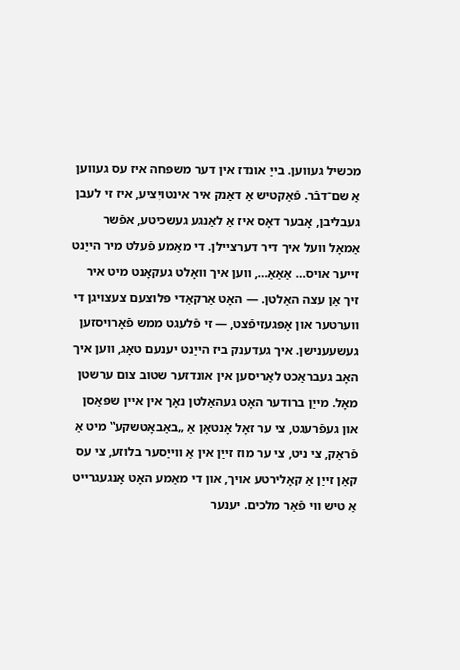מכשיל געווען. בייַ אונדז אין דער משפּחה איז עס געווען אַ שם־דבֿר. פֿאַקטיש אַ דאַנק איר אינטויִציע, איז זי לעבן געבליבן, אָבער דאָס איז אַ לאַנגע געשכיטע, אפֿשר אַמאָל וועל איך דיר דערציילן. די מאַמע פֿעלט מיר הייַנט זייער אויס… אַאַאַ…, ווען איך וואָלט געקאָנט מיט איר זיך אַן עצה האַלטן. — האָט אַרקאַדי פּלוצעם צעצויגן די ווערטער און אָפּגעזיפֿצט, — זי פֿלעגט ממש פֿאָרויסזען געשעענישן. איך געדענק ביז הייַנט יענעם טאָג, ווען איך האָב געבראַכט לאַריסען אין אונדזער שטוב צום ערשטן מאָל. מייַן ברודער האָט געהאַלטן נאָך אין איין שפּאַסן און געפֿרעגט, צי ער זאָל אָנטאָן אַ „באַבאָטשקע‟ מיט אַ פֿראַק, צי ניט, צי ער מוז זייַן אין אַ ווייַסער בלוזע, צי עס קאַן זייַן אַ קאָלירטע אויך, און די מאַמע האָט אָנגעגרייט אַ טיש ווי פֿאַר מלכים. יענער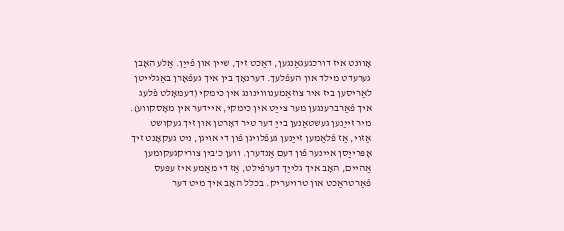אָוונט איז דורכגעגאַנגען, דאַכט זיך, שיין און פֿייַן. אַלע האָבן גערעדט מילד און העפֿלעך. דערנאָך בין איך געפֿאָרן באַגלייטן לאַריסען ביז איר צוזאַמענוווינונג אין כימקי (דעמאָלט פֿלעג איך פֿאַרברענגען מער צייַט אין כימקי, איידער אין מאָסקווע). מיר זייַנען געשטאַנען בייַ דער טיר דאָרטן און זיך געקושט אַזוי, אַז פֿלאַמען זייַנען געפֿלויגן פֿון די אויגן, ניט געקאָנט זיך אָפּרייַסן איינער פֿון דעם אַנדערן. ווען כ’בין צוריקגעקומען אַהיים, האָב איך גלייַך דערפֿילט, אַז די מאַמע איז עפּעס פֿאַרטראַכט און טרויעריק. בכלל האָב איך מיט דער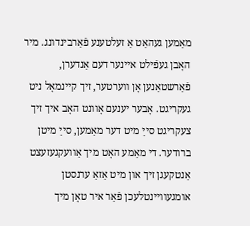מאַמען געהאַט אַ זעלטענע פֿאַרבינדונג. מיר האָבן געפֿילט איינער דעם אַנדערן, פֿאַרשטאַנען אָן ווערטער, זיך קיינמאָל ניט געקריגט. אָבער יענעם אָוונט האָב איך זיך צעקריגט סייַ מיט דער מאַמען, סייַ מיטן ברודער. די מאַמע האָט מיך אַוועקגעזעצט אַנטקעגן זיך און מיט אַזאַ ערנסטן אומגעוויינטלעכן פֿאַר איר טאָן מיך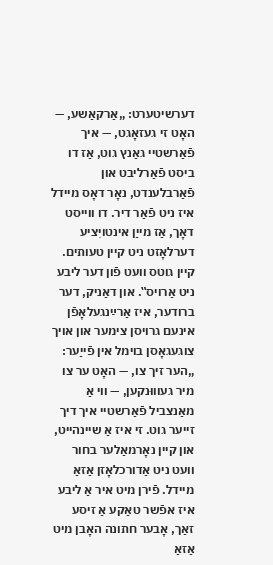דערשיטערט: „אַרקאַשע, — האָט זי געזאָגט, — איך פֿאַרשטיי גאַנץ גוט, אַז דו ביסט פֿאַרליבט און פֿאַרבלענדט, נאָר דאָס מיידל איז ניט פֿאַר דיר. דו ווייסט דאָך, אַז מייַן אינטויִציע דערלאָזט ניט קיין טעותים. קיין גוטס וועט פֿון דער ליבע ניט אַרויס‟. און דאַניק, דער ברודער, איז אַרײַנגעלאָפֿן אינעם גרויסן צימער און אויך צוגעגאָסן בוימל אין פֿייַער: „הער זיך צו, — האָט ער צו מיר געוווּנקען, — ווי אַ מאַנצביל פֿאַרשטיי איך דיך זייער גוט. זי איז אַ שיינהייט, און קיין נאָרמאַלער בחור וועט ניט אַדורכלאָזן אַזאַ מיידל. פֿירן מיט איר אַ ליבע איז אפֿשר טאַקע אַ זיסע זאַך, אָבער חתונה האָבן מיט אַזאַ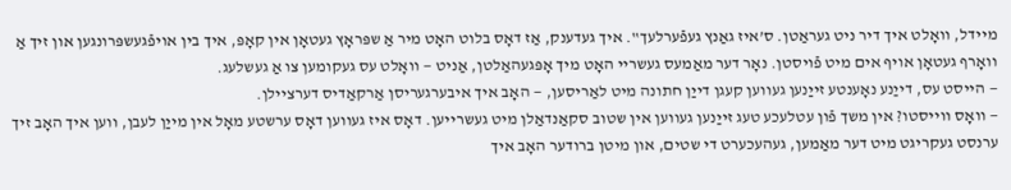מיידל, וואָלט איך דיר ניט געראַטן. ס’איז גאַנץ געפֿערלעך‟. איך געדענק, אַז דאָס בלוט האָט מיר אַ שפּראָץ געטאָן אין קאָפּ, איך בין אויפֿגעשפּרונגען און זיך אַ וואָרף געטאָן אויף אים מיט פֿויסטן. נאָר דער מאַמעס געשריי האָט מיך אָפּגעהאַלטן, אַניט — וואָלט עס געקומען צו אַ געשלעג.
— הייסט עס, דייַנע נאָענטע זייַנען געווען קעגן דייַן חתונה מיט לאַריסען, — האָב איך איבערגעריסן אַרקאַדיס דערציילן.
— וואָס ווייסטו? אין משך פֿון עטלעכע טעג זייַנען געווען אין שטוב סקאַנדאַלן מיט געשרייען. דאָס איז געווען דאָס ערשטע מאָל אין מייַן לעבן, ווען איך האָב זיך ערנסט געקריגט מיט דער מאַמען, געהעכערט די שטים, און מיטן ברודער האָב איך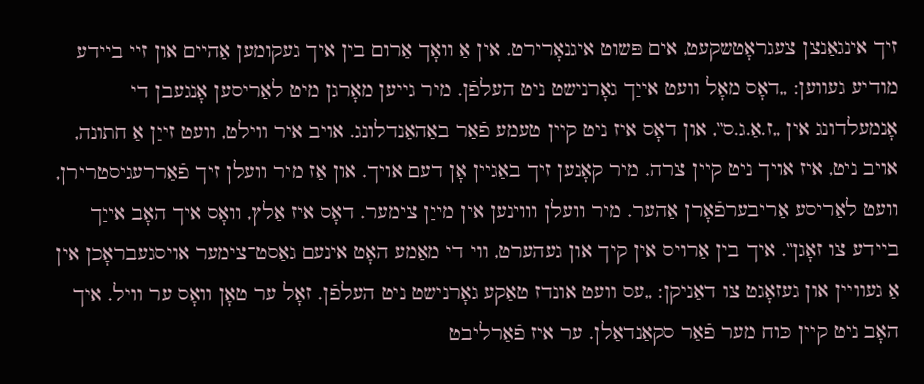זיך אינגאַנצן צעגראָטשקעט, אים פּשוט איגנאָרירט. אין אַ וואָך אַרום בין איך געקומען אַהיים און זיי ביידע מודיע געווען: „דאָס מאָל וועט אייַך גאָרנישט ניט העלפֿן. מיר גייען מאָרגן מיט לאַריסען אָנגעבן די אָנמעלדונג אין „ז.אַ.ג.ס‟, און דאָס איז ניט קיין טעמע פֿאַר באַהאַנדלונג. אויב איר ווילט, וועט זייַן אַ חתונה, אויב ניט, איז אויך ניט קיין צרה. מיר קאָנען זיך באַגיין אָן דעם אויך. און אַז מיר וועלן זיך פֿאַררעגיסטרירן, וועט לאַריסע אַריבערפֿאָרן אַהער. מיר וועלן וווינען אין מייַן צימער. דאָס איז אַלץ, וואָס איך האָב אייַך ביידע צו זאָגן‟. איך בין אַרויס אין קיך און געהערט, ווי די מאַמע האָט אינעם גאַסט־צימער אויסגעבראָכן אין אַ געוויין און געזאָגט צו דאַניקן: „עס וועט אונדז טאַקע גאָרנישט ניט העלפֿן. זאָל ער טאָן וואָס ער וויל. איך האָב ניט קיין כּוח מער פֿאַר סקאַנדאַלן. ער איז פֿאַרליבט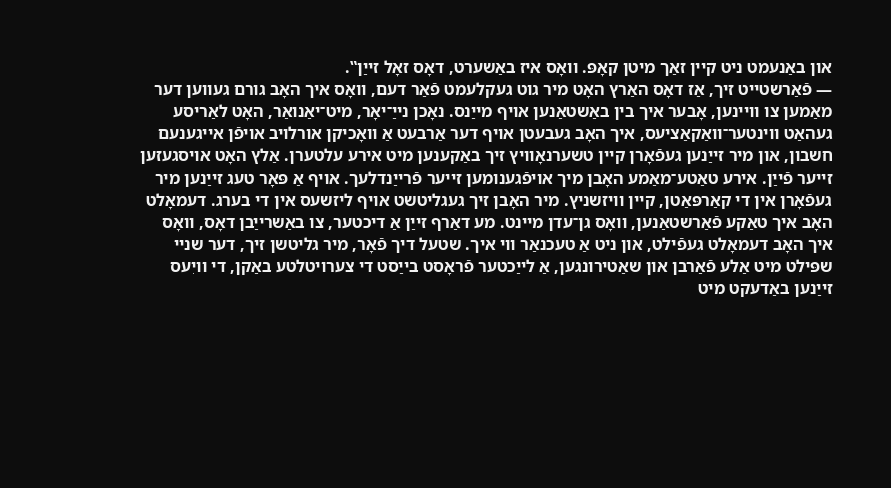און באַנעמט ניט קיין זאַך מיטן קאָפּ. וואָס איז באַשערט, דאָס זאָל זייַן‟.
— פֿאַרשטייט זיך, אַז דאָס האַרץ האָט מיר גוט געקלעמט פֿאַר דעם, וואָס איך האָב גורם געווען דער מאַמען צו וויינען, אָבער איך בין באַשטאַנען אויף מייַנס. נאָכן נייַ־יאָר, מיט־יאַנואַר, האָט לאַריסע געהאַט ווינטער־וואַקאַציעס, איך האָב געבעטן אויף דער אַרבעט אַ וואָכיקן אורלויב אויפֿן אייגענעם חשבון, און מיר זייַנען געפֿאָרן קיין טשערנאָוויץ זיך באַקענען מיט אירע עלטערן. אַלץ האָט אויסגעזען זייער פֿייַן. אירע טאַטע־מאַמע האָבן מיך אויפֿגענומען זייער פֿרייַנדלעך. אויף אַ פּאָר טעג זייַנען מיר געפֿאָרן אין די קאַרפּאַטן, קיין וויזשניץ. מיר האָבן זיך געגליטשט אויף ליזשעס אין די בערג. דעמאָלט האָב איך טאַקע פֿאַרשטאַנען, וואָס גן־עדן מיינט. מע דאַרף זייַן אַ דיכטער, צו באַשרייַבן דאָס, וואָס איך האָב דעמאָלט געפֿילט, און ניט אַ טעכנאַר ווי איך. שטעל דיך פֿאָר, מיר גליטשן זיך, דער שניי שפּילט מיט אַלע פֿאַרבן און שאַטירונגען, אַ לייַכטער פֿראָסט בייַסט די צערויטלטע באַקן, די וויִעס זייַנען באַדעקט מיט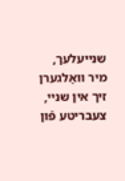שנייעלעך, מיר וואַלגערן זיך אין שניי, צעבריטע פֿון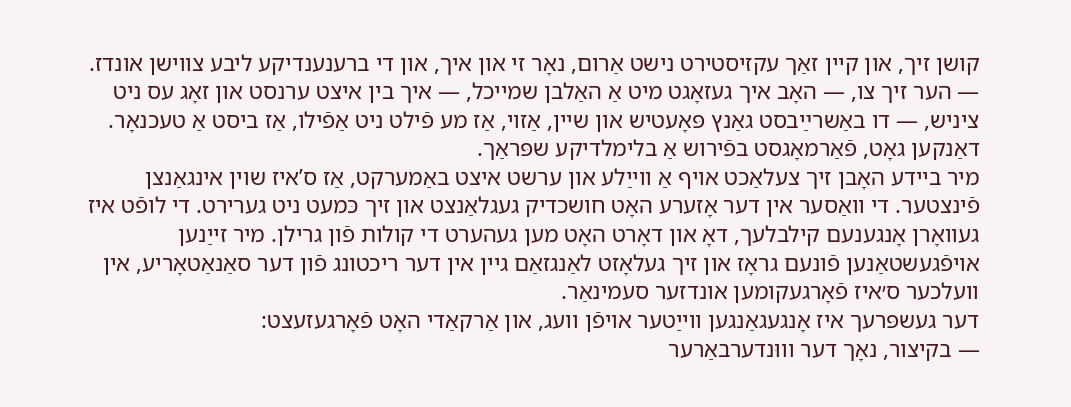קושן זיך, און קיין זאַך עקזיסטירט נישט אַרום, נאָר זי און איך, און די ברענענדיקע ליבע צווישן אונדז.
— הער זיך צו, — האָב איך געזאָגט מיט אַ האַלבן שמייכל, — איך בין איצט ערנסט און זאָג עס ניט ציניש, — דו באַשרײַבסט גאַנץ פּאָעטיש און שיין, אַזוי, אַז מע פֿילט ניט אַפֿילו, אַז ביסט אַ טעכנאָר. דאַנקען גאָט, פֿאַרמאָגסט בפֿירוש אַ בלימלדיקע שפּראַך.
מיר ביידע האָבן זיך צעלאַכט אויף אַ ווייַלע און ערשט איצט באַמערקט, אַז ס’איז שוין אינגאַנצן פֿינצטער. די וואַסער אין דער אָזערע האָט חושכדיק געגלאַנצט און זיך כּמעט ניט גערירט. די לופֿט איז געוואָרן אָנגענעם קילבלעך, דאָ און דאָרט האָט מען געהערט די קולות פֿון גרילן. מיר זייַנען אויפֿגעשטאַנען פֿונעם גראָז און זיך געלאָזט לאַנגזאַם גיין אין דער ריכטונג פֿון דער סאַנאַטאָריע, אין וועלכער ס׳איז פֿאָרגעקומען אונדזער סעמינאַר.
דער געשפּרעך איז אָנגעגאַנגען ווייַטער אויפֿן וועג, און אַרקאַדי האָט פֿאָרגעזעצט:
— בקיצור, נאָך דער וווּנדערבאַרער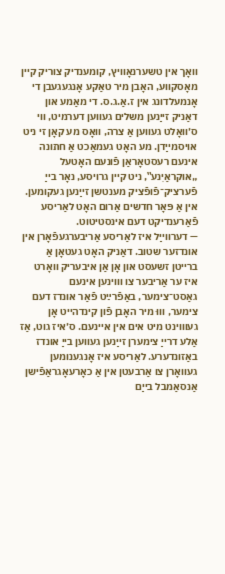וואָך אין טשערנאָוויץ, קומענדיק צוריק קיין מאָסקווע, האָבן מיר טאַקע אָנגעגעבן די אָנמעלדונג אין ז.אַ.ג.ס. די מאַמע און דאַניק זייַנען משלים געווען דערמיט, ווי ס’וואָלט געווען אַ צרה, וואָס מע קאָן זי ניט אויסמייַדן. מע האָט געמאַכט אַ חתונה אינעם רעסטאָראַן פֿונעם האָטעל „אוקראַיִנע‟, ניט קיין גרויסע, נאָר בייַ פֿערציק־פֿופֿציק מענטשן זייַנען געקומען. אין אַ פּאָר חדשים אַרום האָט לאַריסע פֿאַרענדיקט דעם אינסטיטוט.
— דערווייַל איז לאַריסע אַריבערגעפֿאָרן אין אונדזער שטוב. דאַניק האָט געטאָן אַ ברייטן זשעסט און אָן אַן איבעריק וואָרט איז ער אַריבער צו וווינען אינעם גאַסט־צימער, באַפֿרײַט פֿאַר אונדז דעם צימער, וווּ מיר האָבן פֿון קינדהייט אָן געוווינט מיט אים אין איינעם. ס’איז גוט, אַז אַלע דרייַ צימערן זייַנען געווען בייַ אונדז באַזונדערע. לאַריסע איז אָנגענומען געוואָרן צו אַרבעטן אין אַ כאָרעאָגראַפֿישן אַנסאַמבל בייַם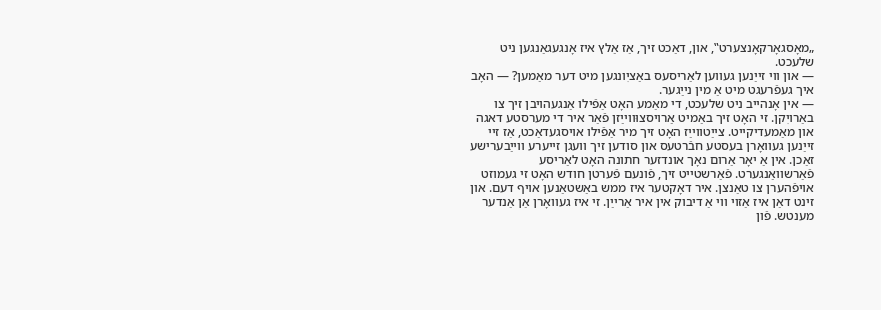„מאָסגאָרקאָנצערט‟, און, דאַכט זיך, אַז אַלץ איז אָנגעגאַנגען ניט שלעכט.
— און ווי זייַנען געווען לאַריסעס באַציִונגען מיט דער מאַמען? — האָב איך געפֿרעגט מיט אַ מין נייַגער.
— אין אָנהייב ניט שלעכט, די מאַמע האָט אַפֿילו אַנגעהויבן זיך צו באַרויִקן. זי האָט זיך באַמיט אַרויסצוּווייַזן פֿאַר איר די מערסטע דאגה און מאַמעדיקייט. צייַטווייַז האָט זיך מיר אַפֿילו אויסגעדאַכט, אַז זיי זייַנען געוואָרן בעסטע חבֿרטעס און סודען זיך וועגן זייערע ווייַבערישע זאַכן. אין אַ יאָר אַרום נאָך אונדזער חתונה האָט לאַריסע פֿאַרשוואַנגערט. פֿאַרשטייט זיך, פֿונעם פֿערטן חודש האָט זי געמוזט אויפֿהערן צו טאַנצן. איר דאָקטער איז ממש באַשטאַנען אויף דעם. און זינט דאַן איז אַזוי ווי אַ דיבוק אין איר אַרייַן. זי איז געוואָרן אַן אַנדער מענטש. פֿון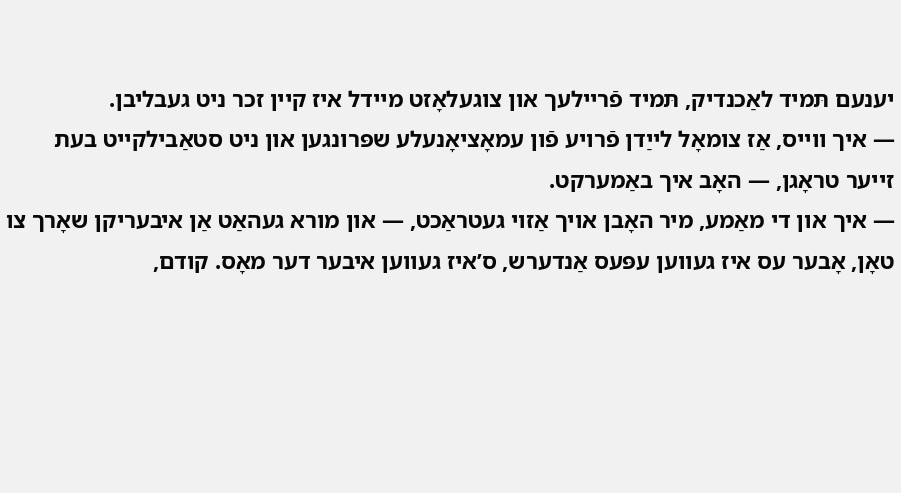יענעם תּמיד לאַכנדיק, תּמיד פֿריילעך און צוגעלאָזט מיידל איז קיין זכר ניט געבליבן.
— איך ווייס, אַז צומאָל לייַדן פֿרויע פֿון עמאָציאָנעלע שפּרונגען און ניט סטאַבילקייט בעת זייער טראָגן, — האָב איך באַמערקט.
— איך און די מאַמע, מיר האָבן אויך אַזוי געטראַכט, — און מורא געהאַט אַן איבעריקן שאָרך צו טאָן, אָבער עס איז געווען עפּעס אַנדערש, ס’איז געווען איבער דער מאָס. קודם,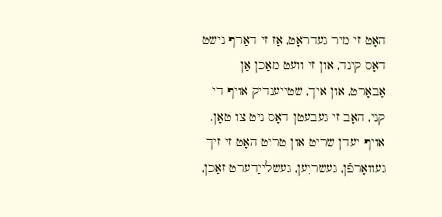האָט זי מיר געדראָט, אַז זי דאַרף נישט דאָס קינד, און זי וועט מאַכן אַן אַבאָרט, און איך, שטייענדיק אויף די קני, האָב זי געבעטן דאָס ניט צו טאָן. אויף יעדן שריט און טריט האָט זי זיך געוואָרפֿן, געשריִען, געשלייַדערט זאַכן,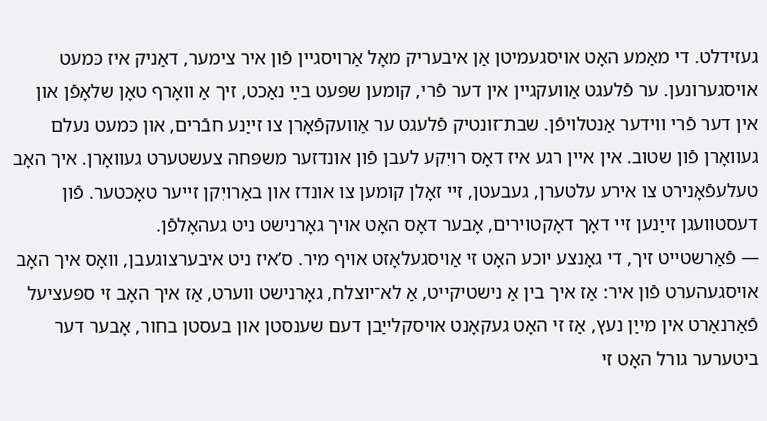געזידלט. די מאַמע האָט אויסגעמיטן אַן איבעריק מאָל אַרויסגיין פֿון איר צימער, דאַניק איז כּמעט אויסגערונען. ער פֿלעגט אַוועקגיין אין דער פֿרי, קומען שפּעט בײַ נאַכט, זיך אַ וואָרף טאָן שלאָפֿן און אין דער פֿרי ווידער אַנטלויפֿן. שבת־זונטיק פֿלעגט ער אַוועקפֿאָרן צו זייַנע חבֿרים, און כּמעט נעלם געוואָרן פֿון שטוב. אין איין רגע איז דאָס רויִקע לעבן פֿון אונדזער משפּחה צעשטערט געוואָרן. איך האָב טעלעפֿאָנירט צו אירע עלטערן, געבעטן, זיי זאָלן קומען צו אונדז און באַרויִקן זייער טאָכטער. פֿון דעסטוועגן זייַנען זיי דאָך דאָקטוירים, אָבער דאָס האָט אויך גאָרנישט ניט געהאָלפֿן.
— פֿאַרשטייט זיך, די גאָנצע יוכע האָט זי אַויסגעלאָזט אויף מיר. ס’איז ניט איבערצוגעבן, וואָס איך האָב אויסגעהערט פֿון איר: אַז איך בין אַ נישטיקייט, אַ לא־יוצלח, גאָרנישט ווערט, אַז איך האָב זי ספּעציעל פֿאַרנאַרט אין מייַן נעץ, אַז זי האָט געקאָנט אויסקלייַבן דעם שענסטן און בעסטן בחור, אָבער דער ביטערער גורל האָט זי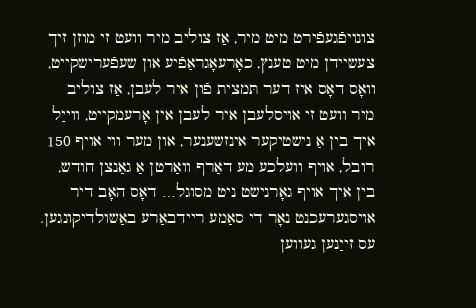צונויפֿגעפֿירט מיט מיר, אַז צוליב מיר וועט זי מוזן זיך צעשיידן מיט טענץ, כאָרעאָגראַפֿיע און שעפֿערישקייט, וואָס דאָס איז דער תּמצית פֿון איר לעבן, אַז צוליב מיר וועט זי אויסלעבן איר לעבן אין אָרעמקייט, ווייַל איך בין אַ נישטיקער אינזשענער, און מער ווי אויף 150 רובל, אויף וועלכע מע דאַרף וואַרטן אַ גאַנצן חודש, בין איך אויף גאָרנישט ניט מסוגל… דאָס האָב דיר אויסגערעכנט נאָר די סאַמע ריידבאַרע באַשולדיקונגען. עס זייַנען געווען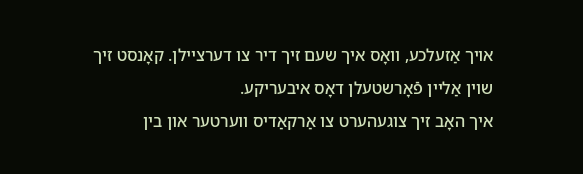אויך אַזעלכע, וואָס איך שעם זיך דיר צו דערציילן. קאָנסט זיך שוין אַליין פֿאָרשטעלן דאָס איבעריקע.
איך האָב זיך צוגעהערט צו אַרקאַדיס ווערטער און בין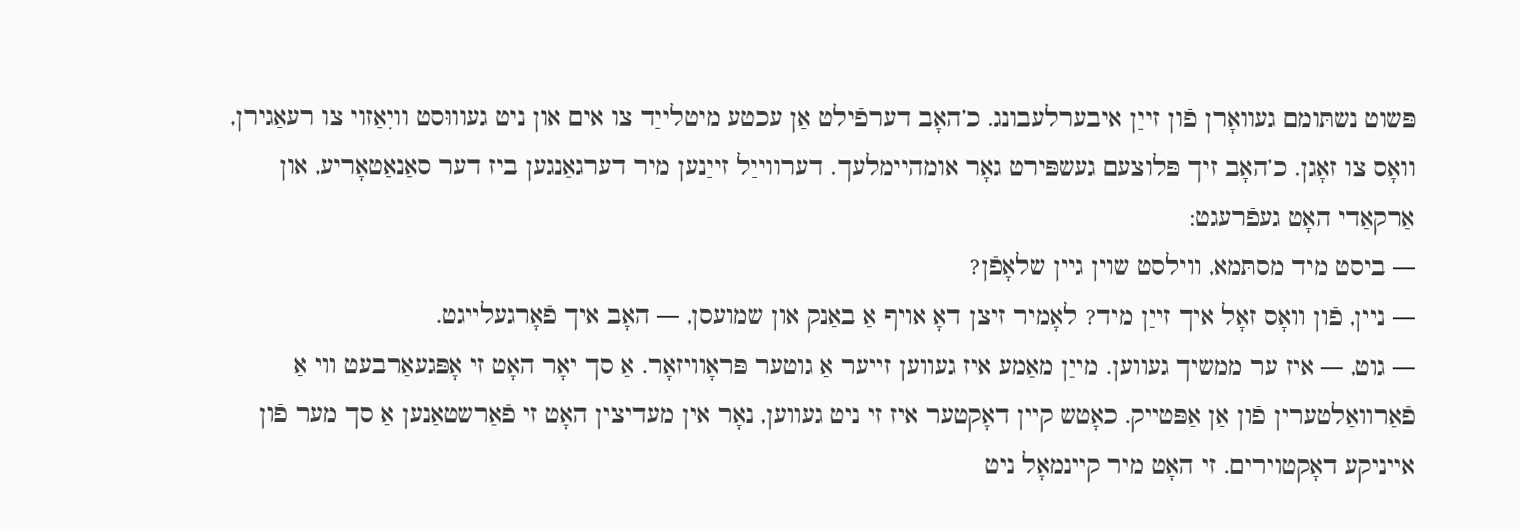פּשוט נשתּומם געוואָרן פֿון זייַן איבערלעבונג. כ’האָב דערפֿילט אַן עכטע מיטלייַד צו אים און ניט געוווּסט וויִאַזוי צו רעאַגירן, וואָס צו זאָגן. כ’האָב זיך פּלוצעם געשפּירט גאָר אומהיימלעך. דערווייַל זייַנען מיר דערגאַנגען ביז דער סאַנאַטאָריע, און אַרקאַדי האָט געפֿרעגט:
— ביסט מיד מסתּמא, ווילסט שוין גיין שלאָפֿן?
— ניין, פֿון וואָס זאָל איך זייַן מיד? לאָמיר זיצן דאָ אויף אַ באַנק און שמועסן, — האָב איך פֿאָרגעלייגט.
— גוט, — איז ער ממשיך געווען. מייַן מאַמע איז געווען זייער אַ גוטער פּראָוויזאָר. אַ סך יאָר האָט זי אָפּגעאַרבעט ווי אַ פֿאַרוואַלטערין פֿון אַן אַפּטייק. כאָטש קיין דאָקטער איז זי ניט געווען, נאָר אין מעדיצין האָט זי פֿאַרשטאַנען אַ סך מער פֿון אייניקע דאָקטוירים. זי האָט מיר קיינמאָל ניט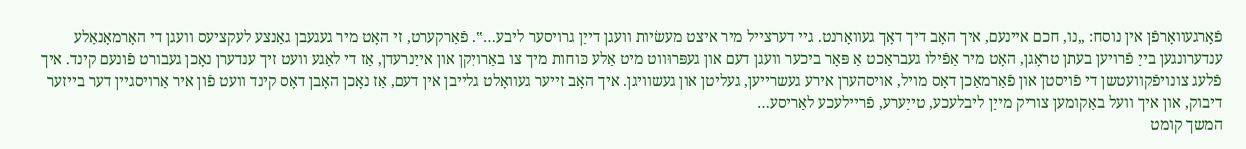פֿאָרגעוואָרפֿן אין נוסח: „נו, חכם איינעם, איך האָב דיך דאָך געוואָרנט. גיי דערצייל מיר איצט מעשׂיות וועגן דייַן גרויסער ליבע…‟. פֿאַרקערט, זי האָט מיר געגעבן גאַנצע לעקציעס וועגן די האָרמאָנאַלע ענדערונגען בייַ פֿרויען בעתן טראָגן, האָט מיר אַפֿילו געבראַכט אַ פּאָר ביכער וועגן דעם און געפּרוּווט מיט אַלע כּוחות מיך צו באַרויִקן און אייַנרעדן, אַז די לאַגע וועט זיך ענדערן נאָכן געבורט פֿונעם קינד. איך פֿלעג צונויפֿקוועטשן די פֿויסטן און פֿאַרמאַכן דאָס מויל, אויסהערן אירע געשרייען, געליטן און געשוויגן. איך האָב זייער געוואָלט גלייבן אין דעם, אַז נאָכן האָבן דאָס קינד וועט פֿון איר אַרויסגיין דער בייזער דיבוק, און איך וועל באַקומען צוריק מייַן ליבלעכע, טייַערע, פֿריילעכע לאַריסע…
המשך קומט